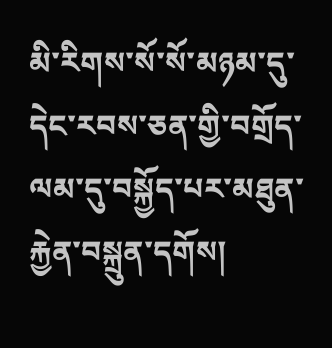མི་རིགས་སོ་སོ་མཉམ་དུ་དེང་རབས་ཅན་གྱི་བགྲོད་ལམ་དུ་བསྐྱོད་པར་མཐུན་རྐྱེན་བསྐྲུན་དགོས།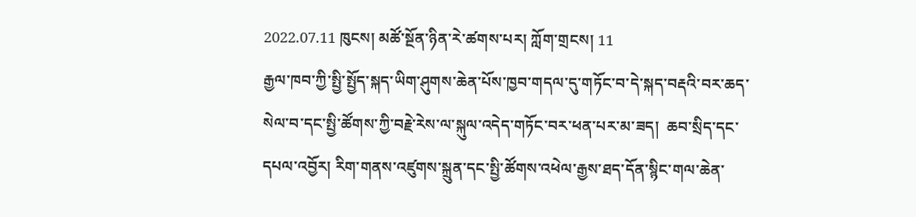2022.07.11 ཁུངས། མཚོ་སྔོན་ཉིན་རེ་ཚགས་པར། ཀློག་གྲངས། 11
རྒྱལ་ཁབ་ཀྱི་སྤྱི་སྤྱོད་སྐད་ཡིག་ཤུགས་ཆེན་པོས་ཁྱབ་གདལ་དུ་གཏོང་བ་དེ་སྐད་བརྡའི་བར་ཆད་སེལ་བ་དང་སྤྱི་ཚོགས་ཀྱི་བརྗེ་རེས་ལ་སྐུལ་འདེད་གཏོང་བར་ཕན་པར་མ་ཟད།  ཆབ་སྲིད་དང་དཔལ་འབྱོར། རིག་གནས་འཛུགས་སྐྲུན་དང་སྤྱི་ཚོགས་འཕེལ་རྒྱས་ཐད་དོན་སྙིང་གལ་ཆེན་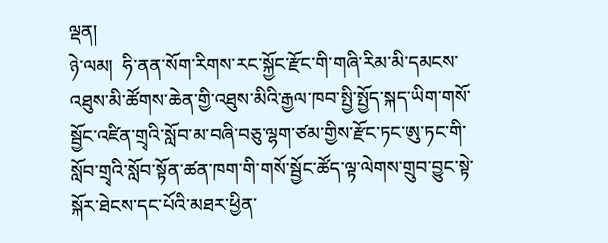ལྡན།
ཉེ་ལམ།  ཧི་ནན་སོག་རིགས་རང་སྐྱོང་རྫོང་གི་གཞི་རིམ་མི་དམངས་འཐུས་མི་ཚོགས་ཆེན་གྱི་འཐུས་མིའི་རྒྱལ་ཁབ་སྤྱི་སྤྱོད་སྐད་ཡིག་གསོ་སྦྱོང་འཛིན་གྲྭའི་སློབ་མ་བཞི་བཅུ་ལྷག་ཙམ་གྱིས་རྫོང་ཏང་ཨུ་ཏང་གི་སློབ་གྲྭའི་སློབ་སྟོན་ཚན་ཁག་གི་གསོ་སྦྱོང་ཚོད་ལྟ་ལེགས་གྲུབ་བྱུང་སྟེ་སྐོར་ཐེངས་དང་པོའི་མཐར་ཕྱིན་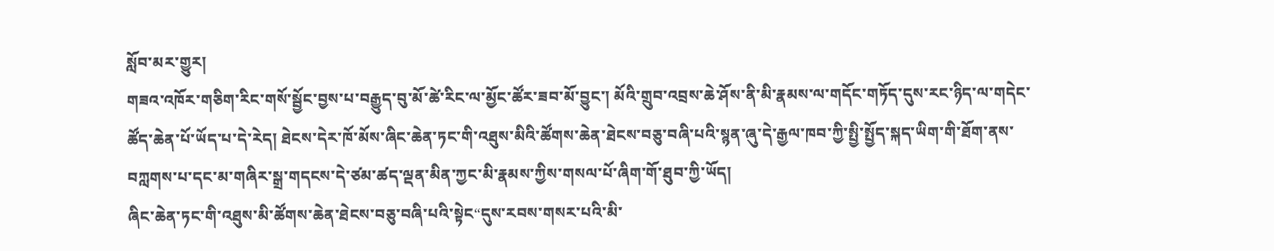སློབ་མར་གྱུར།
གཟའ་འཁོར་གཅིག་རིང་གསོ་སྦྱོང་བྱས་པ་བརྒྱུད་བུ་མོ་ཚེ་རིང་ལ་མྱོང་ཚོར་ཟབ་མོ་བྱུང་། མོའི་གྲུབ་འབྲས་ཆེ་ཤོས་ནི་མི་རྣམས་ལ་གདོང་གཏོད་དུས་རང་ཉིད་ལ་གདེང་ཚོད་ཆེན་པོ་ཡོད་པ་དེ་རེད། ཐེངས་དེར་ཁོ་མོས་ཞིང་ཆེན་ཏང་གི་འཐུས་མིའི་ཚོགས་ཆེན་ཐེངས་བཅུ་བཞི་པའི་སྙན་ཞུ་དེ་རྒྱལ་ཁབ་ཀྱི་སྤྱི་སྤྱོད་སྐད་ཡིག་གི་ཐོག་ནས་བཀླགས་པ་དང་མ་གཞིར་སྒྲ་གདངས་དེ་ཙམ་ཚད་ལྡན་མིན་ཀྱང་མི་རྣམས་ཀྱིས་གསལ་པོ་ཞིག་གོ་ཐུབ་ཀྱི་ཡོད།
ཞིང་ཆེན་ཏང་གི་འཐུས་མི་ཚོགས་ཆེན་ཐེངས་བཅུ་བཞི་པའི་སྟེང“དུས་རབས་གསར་པའི་མི་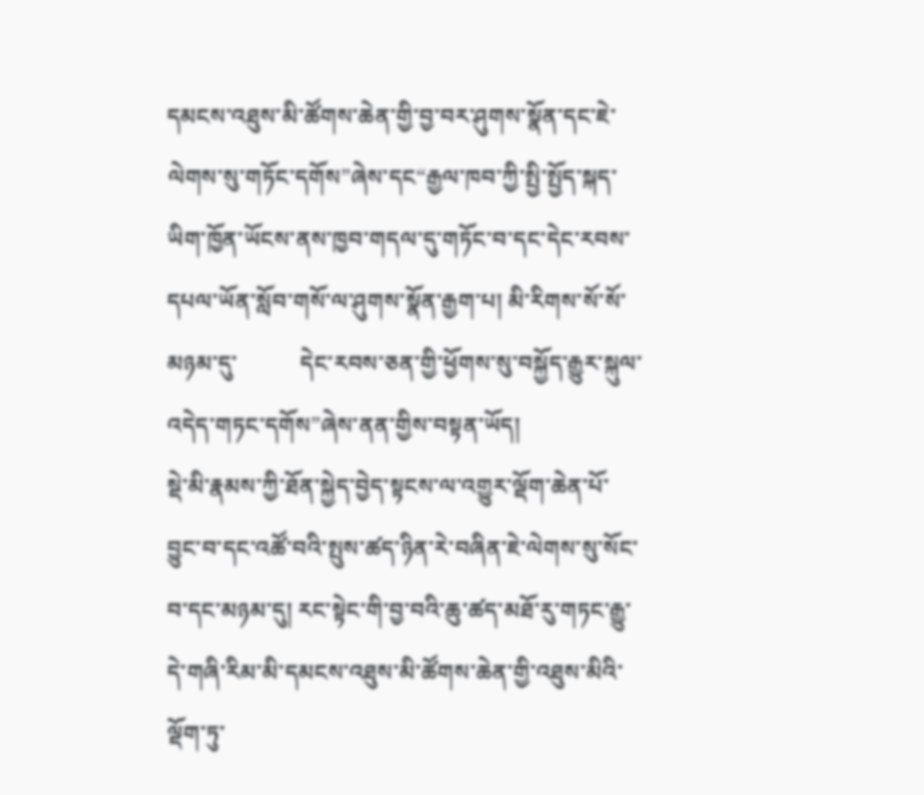དམངས་འཐུས་མི་ཚོགས་ཆེན་གྱི་བྱ་བར་ཤུགས་སྣོན་དང་ཇེ་ལེགས་སུ་གཏོང་དགོས”ཞེས་དང“རྒྱལ་ཁབ་ཀྱི་སྤྱི་སྤྱོད་སྐད་ཡིག་ཁྱོན་ཡོངས་ནས་ཁྱབ་གདལ་དུ་གཏོང་བ་དང་དེང་རབས་དཔལ་ཡོན་སློབ་གསོ་ལ་ཤུགས་སྣོན་རྒྱག་པ། མི་རིགས་སོ་སོ་མཉམ་དུ་           དེང་རབས་ཅན་གྱི་ཕྱོགས་སུ་བསྐྱོད་རྒྱུར་སྐུལ་འདེད་གཏང་དགོས”ཞེས་ནན་གྱིས་བསྟན་ཡོད།
སྡེ་མི་རྣམས་ཀྱི་ཐོན་སྐྱེད་བྱེད་སྟངས་ལ་འགྱུར་ལྡོག་ཆེན་པོ་བྱུང་བ་དང་འཚོ་བའི་སྤུས་ཚད་ཉིན་རེ་བཞིན་ཇེ་ལེགས་སུ་སོང་བ་དང་མཉམ་དུ། རང་སྟེང་གི་བྱ་བའི་ཆུ་ཚད་མཐོ་རུ་གཏང་རྒྱུ་དེ་གཞི་རིམ་མི་དམངས་འཐུས་མི་ཚོགས་ཆེན་གྱི་འཐུས་མིའི་ལྡོག་ཏུ་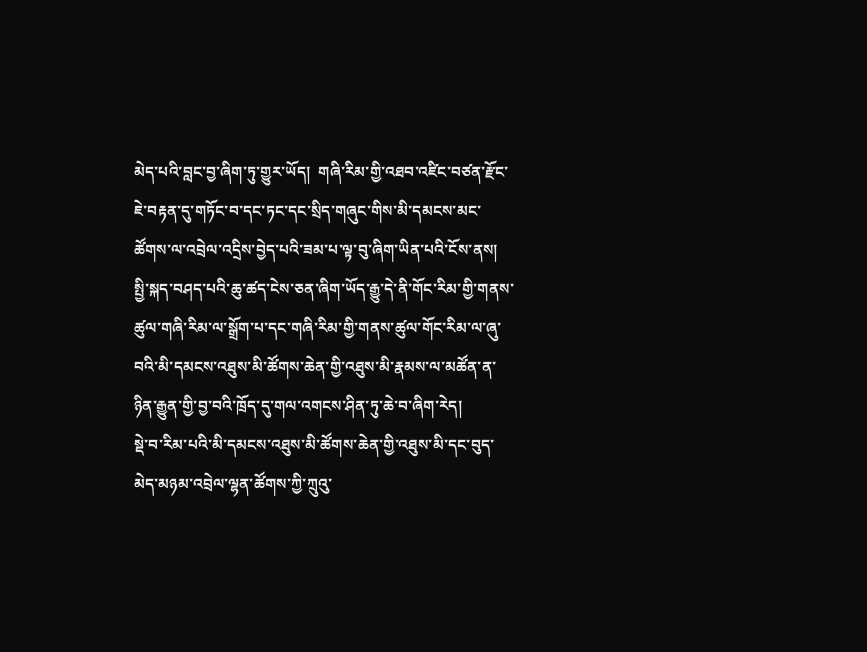མེད་པའི་བླང་བྱ་ཞིག་ཏུ་གྱུར་ཡོད།  གཞི་རིམ་གྱི་འཐབ་འཛིང་བཙན་རྫོང་ཇེ་བརྟན་དུ་གཏོང་བ་དང་ཏང་དང་སྲིད་གཞུང་གིས་མི་དམངས་མང་ཚོགས་ལ་འབྲེལ་འདྲིས་བྱེད་པའི་ཟམ་པ་ལྟ་བུ་ཞིག་ཡིན་པའི་ངོས་ནས། སྤྱི་སྐད་བཤད་པའི་ཆུ་ཚད་ངེས་ཅན་ཞིག་ཡོད་རྒྱུ་དེ་ནི་གོང་རིམ་གྱི་གནས་ཚུལ་གཞི་རིམ་ལ་སྒྲོག་པ་དང་གཞི་རིམ་གྱི་གནས་ཚུལ་གོང་རིམ་ལ་ཞུ་བའི་མི་དམངས་འཐུས་མི་ཚོགས་ཆེན་གྱི་འཐུས་མི་རྣམས་ལ་མཚོན་ན་ཉིན་རྒྱུན་གྱི་བྱ་བའི་ཁྲོད་དུ་གལ་འགངས་ཤིན་ཏུ་ཆེ་བ་ཞིག་རེད།
སྡེ་བ་རིམ་པའི་མི་དམངས་འཐུས་མི་ཚོགས་ཆེན་གྱི་འཐུས་མི་དང་བུད་མེད་མཉམ་འབྲེལ་ལྷན་ཚོགས་ཀྱི་ཀྲུའུ་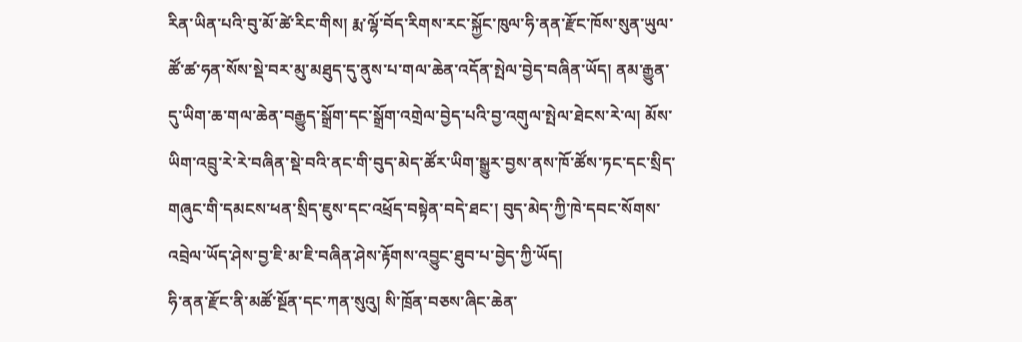རིན་ཡིན་པའི་བུ་མོ་ཚེ་རིང་གིས། རྨ་ལྷོ་བོད་རིགས་རང་སྐྱོང་ཁུལ་ཧི་ནན་རྫོང་ཁོས་སུན་ཡུལ་ཚོ་ཚ་ཧན་སོས་སྡེ་བར་མུ་མཐུད་དུ་ནུས་པ་གལ་ཆེན་འདོན་སྤེལ་བྱེད་བཞིན་ཡོད། ནམ་རྒྱུན་དུ་ཡིག་ཆ་གལ་ཆེན་བརྒྱུད་སྒྲོག་དང་སྒྲོག་འགྲེལ་བྱེད་པའི་བྱ་འགུལ་སྤེལ་ཐེངས་རེ་ལ། མོས་ཡིག་འབྲུ་རེ་རེ་བཞིན་སྡེ་བའི་ནང་གི་བུད་མེད་ཚོར་ཡིག་སྒྱུར་བྱས་ནས་ཁོ་ཚོས་ཏང་དང་སྲིད་གཞུང་གི་དམངས་ཕན་སྲིད་ཇུས་དང་འཕྲོད་བསྟེན་བདེ་ཐང་། བུད་མེད་ཀྱི་ཁེ་དབང་སོགས་འབྲེལ་ཡོད་ཤེས་བྱ་ཇི་མ་ཇི་བཞིན་ཤེས་རྟོགས་འབྱུང་ཐུབ་པ་བྱེད་ཀྱི་ཡོད།
ཧི་ནན་རྫོང་ནི་མཚོ་སྔོན་དང་ཀན་སུའུ། སི་ཁྲོན་བཅས་ཞིང་ཆེན་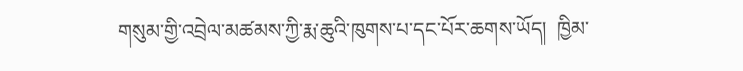གསུམ་གྱི་འབྲེལ་མཚམས་ཀྱི་རྨ་ཆུའི་ཁུགས་པ་དང་པོར་ཆགས་ཡོད།  ཁྱིམ་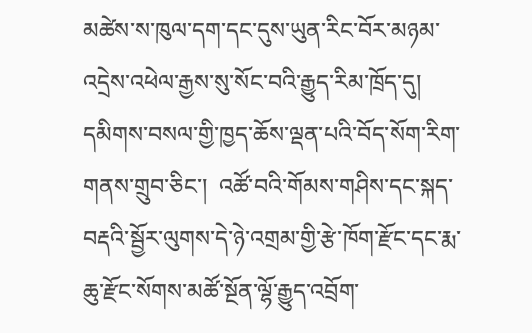མཚེས་ས་ཁུལ་དག་དང་དུས་ཡུན་རིང་བོར་མཉམ་འདྲེས་འཕེལ་རྒྱས་སུ་སོང་བའི་རྒྱུད་རིམ་ཁྲོད་དུ།  དམིགས་བསལ་གྱི་ཁྱད་ཆོས་ལྡན་པའི་བོད་སོག་རིག་གནས་གྲུབ་ཅིང་།  འཚོ་བའི་གོམས་གཤིས་དང་སྐད་བརྡའི་སྦྱོར་ལུགས་དེ་ཉེ་འགྲམ་གྱི་རྩེ་ཁོག་རྫོང་དང་རྨ་ཆུ་རྫོང་སོགས་མཚོ་སྔོན་ལྷོ་རྒྱུད་འབྲོག་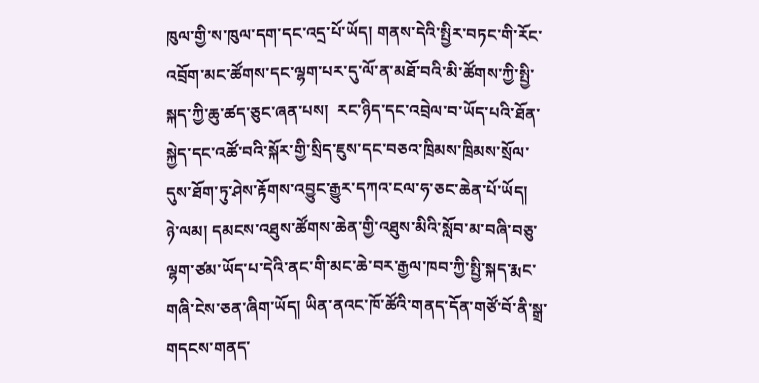ཁུལ་གྱི་ས་ཁུལ་དག་དང་འདྲ་པོ་ཡོད། གནས་དེའི་སྤྱིར་བཏང་གི་རོང་འབྲོག་མང་ཚོགས་དང་ལྷག་པར་དུ་ལོ་ན་མཐོ་བའི་མི་ཚོགས་ཀྱི་སྤྱི་སྐད་ཀྱི་ཆུ་ཚད་ཅུང་ཞན་པས།  རང་ཉིད་དང་འབྲེལ་བ་ཡོད་པའི་ཐོན་སྐྱེད་དང་འཚོ་བའི་སྐོར་གྱི་སྲིད་ཇུས་དང་བཅའ་ཁྲིམས་ཁྲིམས་སྲོལ་དུས་ཐོག་ཏུ་ཤེས་རྟོགས་འབྱུང་རྒྱུར་དཀའ་ངལ་ཧ་ཅང་ཆེན་པོ་ཡོད།
ཉེ་ལམ། དམངས་འཐུས་ཚོགས་ཆེན་གྱི་འཐུས་མིའི་སློབ་མ་བཞི་བཅུ་ལྷག་ཙམ་ཡོད་པ་དེའི་ནང་གི་མང་ཆེ་བར་རྒྱལ་ཁབ་ཀྱི་སྤྱི་སྐད་རྨང་གཞི་ངེས་ཅན་ཞིག་ཡོད། ཡིན་ནའང་ཁོ་ཚོའི་གནད་དོན་གཙོ་བོ་ནི་སྒྲ་གདངས་གནད་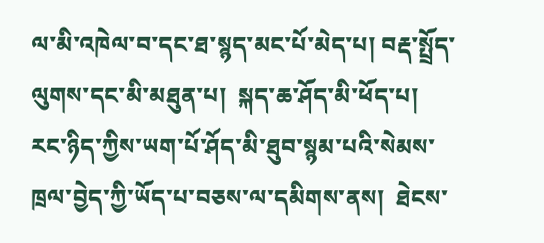ལ་མི་འཁེལ་བ་དང་ཐ་སྙད་མང་པོ་མེད་པ། བརྡ་སྤྲོད་ལུགས་དང་མི་མཐུན་པ།  སྐད་ཆ་ཤོད་མི་ཕོད་པ།  རང་ཉིད་ཀྱིས་ཡག་པོ་ཤོད་མི་ཐུབ་སྙམ་པའི་སེམས་ཁྲལ་བྱེད་ཀྱི་ཡོད་པ་བཅས་ལ་དམིགས་ནས།  ཐེངས་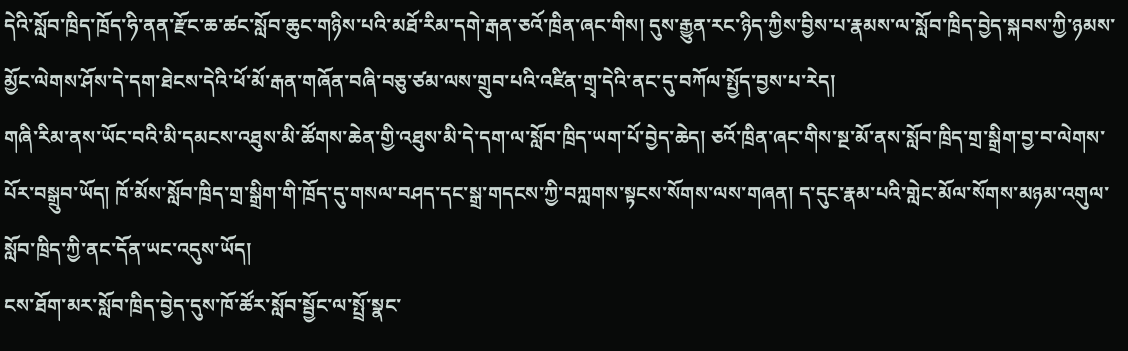དེའི་སློབ་ཁྲིད་ཁྲོད་ཧི་ནན་རྫོང་ཆ་ཚང་སློབ་ཆུང་གཉིས་པའི་མཐོ་རིམ་དགེ་རྒན་ཅའོ་ཁྲིན་ཞང་གིས། དུས་རྒྱུན་རང་ཉིད་ཀྱིས་བྱིས་པ་རྣམས་ལ་སློབ་ཁྲིད་བྱེད་སྐབས་ཀྱི་ཉམས་མྱོང་ལེགས་ཤོས་དེ་དག་ཐེངས་དེའི་ཕོ་མོ་རྒན་གཞོན་བཞི་བཅུ་ཙམ་ལས་གྲུབ་པའི་འཛིན་གྲྭ་དེའི་ནང་དུ་བཀོལ་སྤྱོད་བྱས་པ་རེད།
གཞི་རིམ་ནས་ཡོང་བའི་མི་དམངས་འཐུས་མི་ཚོགས་ཆེན་གྱི་འཐུས་མི་དེ་དག་ལ་སློབ་ཁྲིད་ཡག་པོ་བྱེད་ཆེད། ཅའོ་ཁྲིན་ཞང་གིས་སྔ་མོ་ནས་སློབ་ཁྲིད་གྲ་སྒྲིག་བྱ་བ་ལེགས་པོར་བསྒྲུབ་ཡོད། ཁོ་མོས་སློབ་ཁྲིད་གྲ་སྒྲིག་གི་ཁྲོད་དུ་གསལ་བཤད་དང་སྒྲ་གདངས་ཀྱི་བཀླགས་སྟངས་སོགས་ལས་གཞན། ད་དུང་རྣམ་པའི་གླེང་མོལ་སོགས་མཉམ་འགུལ་སློབ་ཁྲིད་ཀྱི་ནང་དོན་ཡང་འདུས་ཡོད།
ངས་ཐོག་མར་སློབ་ཁྲིད་བྱེད་དུས་ཁོ་ཚོར་སློབ་སྦྱོང་ལ་སྤྲོ་སྣང་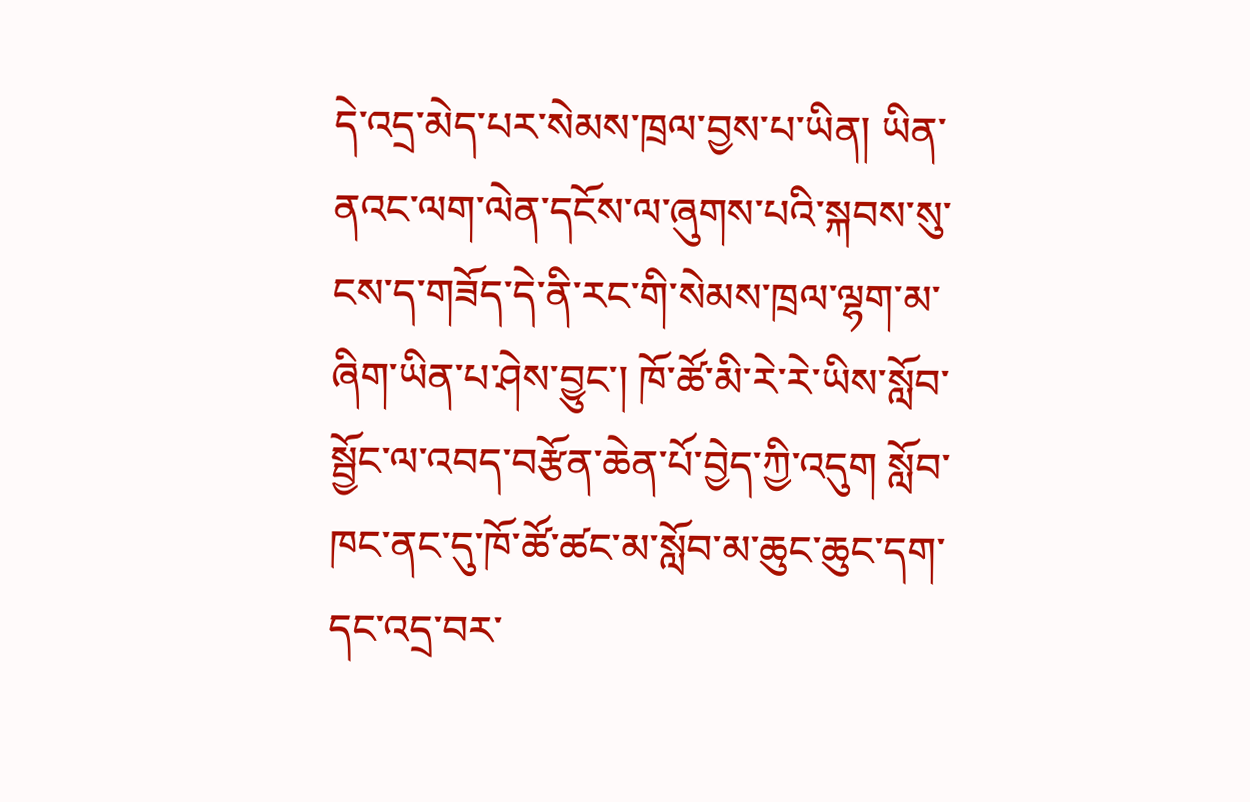དེ་འདྲ་མེད་པར་སེམས་ཁྲལ་བྱས་པ་ཡིན། ཡིན་ནའང་ལག་ལེན་དངོས་ལ་ཞུགས་པའི་སྐབས་སུ་ངས་ད་གཟོད་དེ་ནི་རང་གི་སེམས་ཁྲལ་ལྷག་མ་ཞིག་ཡིན་པ་ཤེས་བྱུང་། ཁོ་ཚོ་མི་རེ་རེ་ཡིས་སློབ་སྦྱོང་ལ་འབད་བརྩོན་ཆེན་པོ་བྱེད་ཀྱི་འདུག སློབ་ཁང་ནང་དུ་ཁོ་ཚོ་ཚང་མ་སློབ་མ་ཆུང་ཆུང་དག་དང་འདྲ་བར་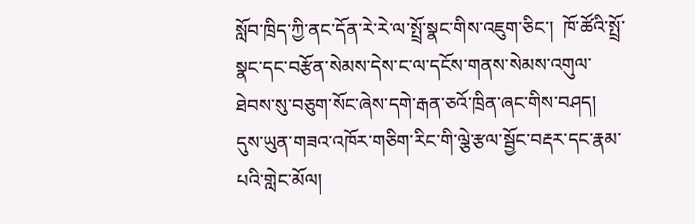སློབ་ཁྲིད་ཀྱི་ནང་དོན་རེ་རེ་ལ་སྤྲོ་སྣང་གིས་འཇུག་ཅིང་།  ཁོ་ཚོའི་སྤྲོ་སྣང་དང་བརྩོན་སེམས་དེས་ང་ལ་དངོས་གནས་སེམས་འགུལ་ཐེབས་སུ་བཅུག་སོང་ཞེས་དགེ་རྒན་ཅའོ་ཁྲིན་ཞང་གིས་བཤད།
དུས་ཡུན་གཟའ་འཁོར་གཅིག་རིང་གི་ལྕེ་རྩལ་སྦྱོང་བརྡར་དང་རྣམ་པའི་གླེང་མོལ།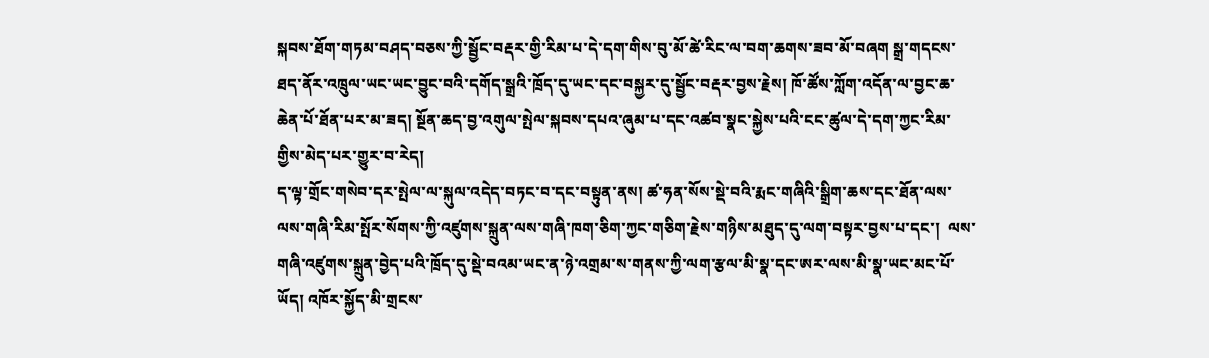སྐབས་ཐོག་གཏམ་བཤད་བཅས་ཀྱི་སྦྱོང་བརྡར་གྱི་རིམ་པ་དེ་དག་གིས་བུ་མོ་ཚེ་རིང་ལ་བག་ཆགས་ཟབ་མོ་བཞག སྒྲ་གདངས་ཐད་ནོར་འཁྲུལ་ཡང་ཡང་བྱུང་བའི་དགོད་སྒྲའི་ཁྲོད་དུ་ཡང་དང་བསྐྱར་དུ་སྦྱོང་བརྡར་བྱས་རྗེས། ཁོ་ཚོས་ཀློག་འདོན་ལ་བྱང་ཆ་ཆེན་པོ་ཐོན་པར་མ་ཟད། སྔོན་ཆད་བྱ་འགུལ་སྤེལ་སྐབས་དཔའ་ཞུམ་པ་དང་འཚབ་སྣང་སྐྱེས་པའི་ངང་ཚུལ་དེ་དག་ཀྱང་རིམ་གྱིས་མེད་པར་གྱུར་བ་རེད།
ད་ལྟ་གྲོང་གསེབ་དར་སྤེལ་ལ་སྐུལ་འདེད་བཏང་བ་དང་བསྟུན་ནས། ཚ་ཧན་སོས་སྡེ་བའི་རྨང་གཞིའི་སྒྲིག་ཆས་དང་ཐོན་ལས་ལས་གཞི་རིམ་སྤོར་སོགས་ཀྱི་འཛུགས་སྐྲུན་ལས་གཞི་ཁག་ཅིག་ཀྱང་གཅིག་རྗེས་གཉིས་མཐུད་དུ་ལག་བསྟར་བྱས་པ་དང་།  ལས་གཞི་འཛུགས་སྐྲུན་བྱེད་པའི་ཁྲོད་དུ་སྡེ་བའམ་ཡང་ན་ཉེ་འགྲམ་ས་གནས་ཀྱི་ལག་རྩལ་མི་སྣ་དང་ཨར་ལས་མི་སྣ་ཡང་མང་པོ་ཡོད། འཁོར་སྐྱོད་མི་གྲངས་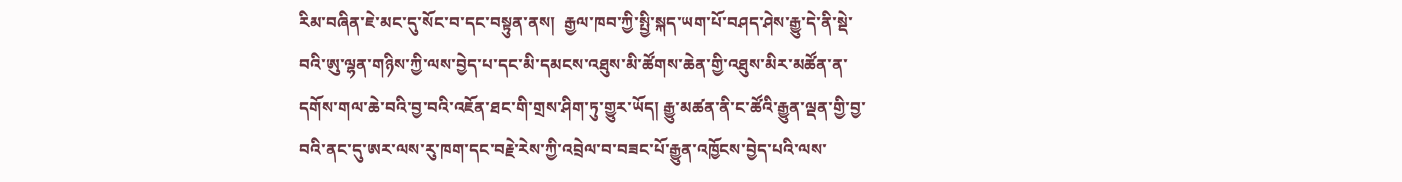རིམ་བཞིན་ཇེ་མང་དུ་སོང་བ་དང་བསྟུན་ནས།  རྒྱལ་ཁབ་ཀྱི་སྤྱི་སྐད་ཡག་པོ་བཤད་ཤེས་རྒྱུ་དེ་ནི་སྡེ་བའི་ཨུ་ལྷན་གཉིས་ཀྱི་ལས་བྱེད་པ་དང་མི་དམངས་འཐུས་མི་ཚོགས་ཆེན་གྱི་འཐུས་མིར་མཚོན་ན་དགོས་གལ་ཆེ་བའི་བྱ་བའི་འཇོན་ཐང་གི་གྲས་ཤིག་ཏུ་གྱུར་ཡོད། རྒྱུ་མཚན་ནི་ང་ཚོའི་རྒྱུན་ལྡན་གྱི་བྱ་བའི་ནང་དུ་ཨར་ལས་རུ་ཁག་དང་བརྗེ་རེས་ཀྱི་འབྲེལ་བ་བཟང་པོ་རྒྱུན་འཁྱོངས་བྱེད་པའི་ལས་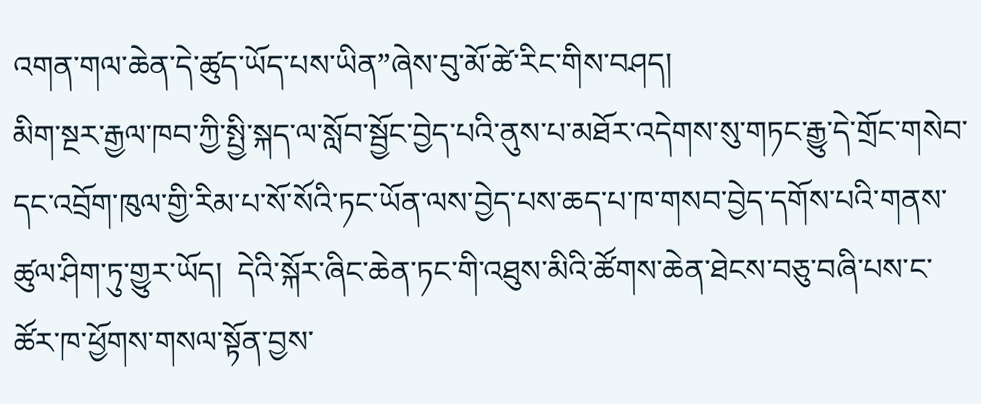འགན་གལ་ཆེན་དེ་ཚུད་ཡོད་པས་ཡིན”ཞེས་བུ་མོ་ཚེ་རིང་གིས་བཤད།
མིག་སྔར་རྒྱལ་ཁབ་ཀྱི་སྤྱི་སྐད་ལ་སློབ་སྦྱོང་བྱེད་པའི་ནུས་པ་མཐོར་འདེགས་སུ་གཏང་རྒྱུ་དེ་གྲོང་གསེབ་དང་འབྲོག་ཁུལ་གྱི་རིམ་པ་སོ་སོའི་ཏང་ཡོན་ལས་བྱེད་པས་ཆད་པ་ཁ་གསབ་བྱེད་དགོས་པའི་གནས་ཚུལ་ཤིག་ཏུ་གྱུར་ཡོད།  དེའི་སྐོར་ཞིང་ཆེན་ཏང་གི་འཐུས་མིའི་ཚོགས་ཆེན་ཐེངས་བཅུ་བཞི་པས་ང་ཚོར་ཁ་ཕྱོགས་གསལ་སྟོན་བྱས་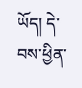ཡོད། དེ་བས་ཕྱིན་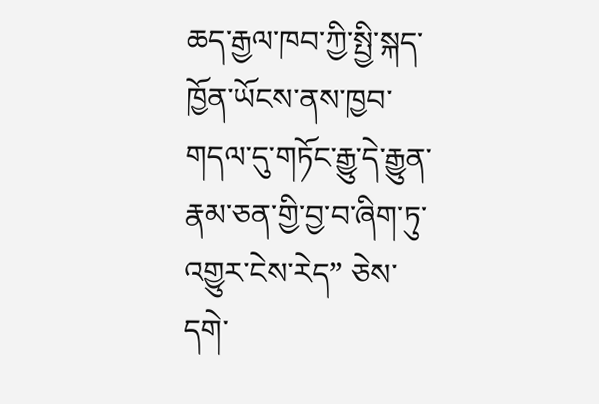ཆད་རྒྱལ་ཁབ་ཀྱི་སྤྱི་སྐད་ཁྱོན་ཡོངས་ནས་ཁྱབ་གདལ་དུ་གཏོང་རྒྱུ་དེ་རྒྱུན་རྣམ་ཅན་གྱི་བྱ་བ་ཞིག་ཏུ་འགྱུར་ངེས་རེད” ཅེས་དགེ་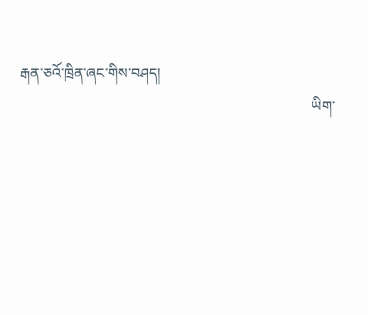རྒན་ཅའོ་ཁྲིན་ཞང་གིས་བཤད།
                                                                                ཡིག་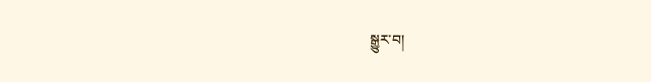སྒྱུར་བ།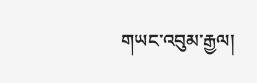གཡང་འབུམ་རྒྱལ།